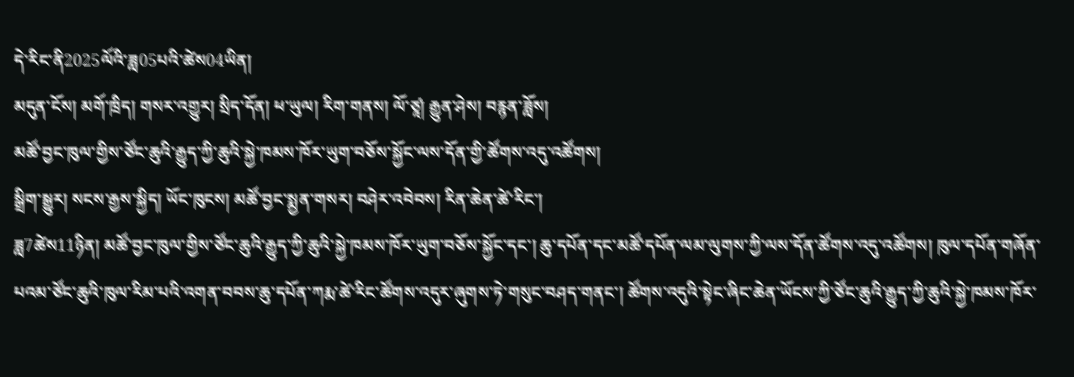དེ་རིང་ནི2025ལོའི་ཟླ05པའི་ཚེས04ཡིན།
མདུན་ངོས། མགོ་ཁྲིད། གསར་འགྱུར། སྲིད་དོན། ཕ་ཡུལ། རིག་གནས། ལོ་ཙཱ། རྒྱུན་ཤེས། བརྙན་ཟློས།
མཚོ་བྱང་ཁུལ་གྱིས་ཙོང་ཆུའི་རྒྱུད་ཀྱི་ཆུའི་སྐྱེ་ཁམས་ཁོར་ཡུག་བཅོས་སྐྱོང་ལས་དོན་གྱི་ཚོགས་འདུ་འཚོགས།
སྒྲིག་སྒྱུར། སངས་རྒྱས་སྐྱིད། ཡོང་ཁུངས། མཚོ་བྱང་སྨྱན་གསར། བཤེར་འབེབས། རིན་ཆེན་ཚེ་རིང་།
ཟླ7ཚེས11ཉིན། མཚོ་བྱང་ཁུལ་གྱིས་ཙོང་ཆུའི་རྒྱུད་ཀྱི་ཆུའི་སྐྱེ་ཁམས་ཁོར་ཡུག་བཅོས་སྐྱོང་དང་། ཆུ་དཔོན་དང་མཚོ་དཔོན་ལམ་ལུགས་ཀྱི་ལས་དོན་ཚོགས་འདུ་འཚོགས། ཁུལ་དཔོན་གཞོན་པའམ་ཙོང་ཆུའི་ཁུལ་རིམ་པའི་འགན་བབས་ཆུ་དཔོན་ཀརྨ་ཚེ་རིང་ཚོགས་འདུར་ཞུགས་ཏེ་གསུང་བཤད་གནང་། ཚོགས་འདུའི་སྟེང་ཞིང་ཆེན་ཡོངས་ཀྱི་ཙོང་ཆུའི་རྒྱུད་ཀྱི་ཆུའི་སྐྱེ་ཁམས་ཁོར་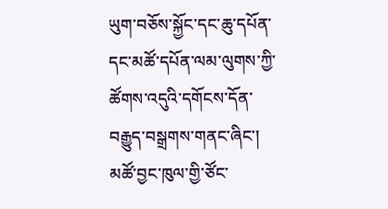ཡུག་བཅོས་སྐྱོང་དང་ཆུ་དཔོན་དང་མཚོ་དཔོན་ལམ་ལུགས་ཀྱི་ཚོགས་འདུའི་དགོངས་དོན་བརྒྱུད་བསྒྲགས་གནང་ཞིང་། མཚོ་བྱང་ཁུལ་གྱི་ཙོང་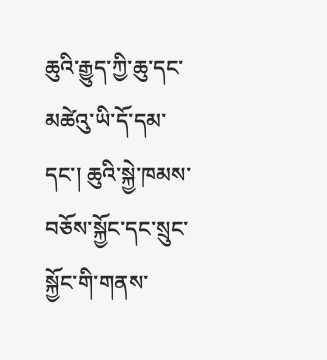ཆུའི་རྒྱུད་ཀྱི་ཆུ་དང་མཚེའུ་ཡི་དོ་དམ་དང་། ཆུའི་སྐྱེ་ཁམས་བཅོས་སྐྱོང་དང་སྲུང་སྐྱོང་གི་གནས་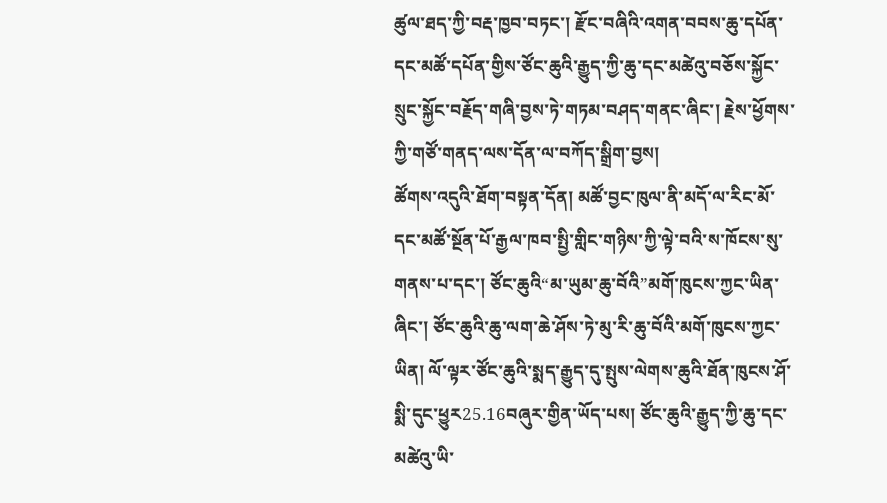ཚུལ་ཐད་ཀྱི་བརྡ་ཁྱབ་བཏང་། རྫོང་བཞིའི་འགན་བབས་ཆུ་དཔོན་དང་མཚོ་དཔོན་གྱིས་ཙོང་ཆུའི་རྒྱུད་ཀྱི་ཆུ་དང་མཚེའུ་བཅོས་སྐྱོང་སྲུང་སྐྱོང་བརྗོད་གཞི་བྱས་ཏེ་གཏམ་བཤད་གནང་ཞིང་། རྗེས་ཕྱོགས་ཀྱི་གཙོ་གནད་ལས་དོན་ལ་བཀོད་སྒྲིག་བྱས།
ཚོགས་འདུའི་ཐོག་བསྟན་དོན། མཚོ་བྱང་ཁུལ་ནི་མདོ་ལ་རིང་མོ་དང་མཚོ་སྔོན་པོ་རྒྱལ་ཁབ་སྤྱི་གླིང་གཉིས་ཀྱི་ལྟེ་བའི་ས་ཁོངས་སུ་གནས་པ་དང་། ཙོང་ཆུའི“མ་ཡུམ་ཆུ་བོའི”མགོ་ཁུངས་ཀྱང་ཡིན་ཞིང་། ཙོང་ཆུའི་ཆུ་ལག་ཆེ་ཤོས་ཏེ་མུ་རི་ཆུ་བོའི་མགོ་ཁུངས་ཀྱང་ཡིན། ལོ་ལྟར་ཙོང་ཆུའི་སྨད་རྒྱུད་དུ་སྤུས་ལེགས་ཆུའི་ཐོན་ཁུངས་ཤོ་སྨི་དུང་ཕྱུར25.16བཞུར་གྱིན་ཡོད་པས། ཙོང་ཆུའི་རྒྱུད་ཀྱི་ཆུ་དང་མཚེའུ་ཡི་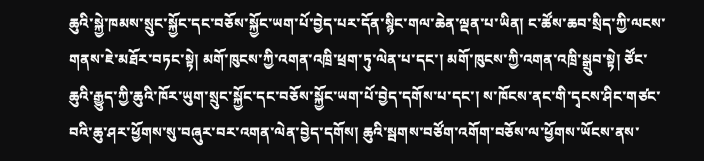ཆུའི་སྐྱེ་ཁམས་སྲུང་སྐྱོང་དང་བཅོས་སྐྱོང་ཡག་པོ་བྱེད་པར་དོན་སྙིང་གལ་ཆེན་ལྡན་པ་ཡིན། ང་ཚོས་ཆབ་སྲིད་ཀྱི་ལངས་གནས་ཇེ་མཐོར་བཏང་སྟེ། མགོ་ཁུངས་ཀྱི་འགན་འཁྲི་ཕྲག་ཏུ་ལེན་པ་དང་། མགོ་ཁུངས་ཀྱི་འགན་འཁྲི་སྒྲུབ་སྟེ། ཙོང་ཆུའི་རྒྱུད་ཀྱི་ཆུའི་ཁོར་ཡུག་སྲུང་སྐྱོང་དང་བཅོས་སྐྱོང་ཡག་པོ་བྱེད་དགོས་པ་དང་། ས་ཁོངས་ནང་གི་དྭངས་ཤིང་གཙང་བའི་ཆུ་ཤར་ཕྱོགས་སུ་བཞུར་བར་འགན་ལེན་བྱེད་དགོས། ཆུའི་སྦགས་བཙོག་འགོག་བཅོས་ལ་ཕྱོགས་ཡོངས་ནས་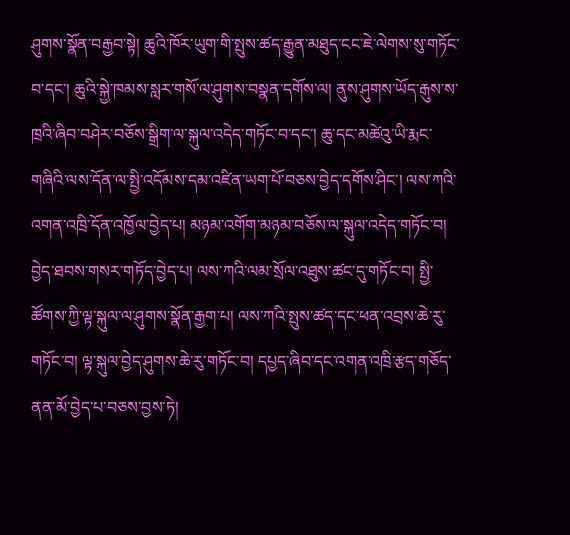ཤུགས་སྣོན་བརྒྱབ་སྟེ། ཆུའི་ཁོར་ཡུག་གི་སྤུས་ཚད་རྒྱུན་མཐུད་ངང་ཇེ་ལེགས་སུ་གཏོང་བ་དང་། ཆུའི་སྐྱེ་ཁམས་སླར་གསོ་ལ་ཤུགས་བསྣན་དགོས་ལ། ནུས་ཤུགས་ཡོད་རྒུས་ས་ཁྲའི་ཞིབ་བཤེར་བཅོས་སྒྲིག་ལ་སྐུལ་འདེད་གཏོང་བ་དང་། ཆུ་དང་མཚེའུ་ཡི་རྨང་གཞིའི་ལས་དོན་ལ་སྤྱི་འདོམས་དམ་འཛིན་ཡག་པོ་བཅས་བྱེད་དགོས་ཤིང་། ལས་ཀའི་འགན་འཁྲི་དོན་འཁྱོལ་བྱེད་པ། མཉམ་འགོག་མཉམ་བཅོས་ལ་སྐུལ་འདེད་གཏོང་བ། བྱེད་ཐབས་གསར་གཏོད་བྱེད་པ། ལས་ཀའི་ལམ་སྲོལ་འཐུས་ཚང་དུ་གཏོང་བ། སྤྱི་ཚོགས་ཀྱི་ལྟ་སྐུལ་ལ་ཤུགས་སྣོན་རྒྱག་པ། ལས་ཀའི་སྤུས་ཚད་དང་ཕན་འབྲས་ཆེ་རུ་གཏོང་བ། ལྟ་སྐུལ་བྱེད་ཤུགས་ཆེ་རུ་གཏོང་བ། དཔྱད་ཞིབ་དང་འགན་འཁྲི་རྩད་གཅོད་ནན་མོ་བྱེད་པ་བཅས་བྱས་ཏེ།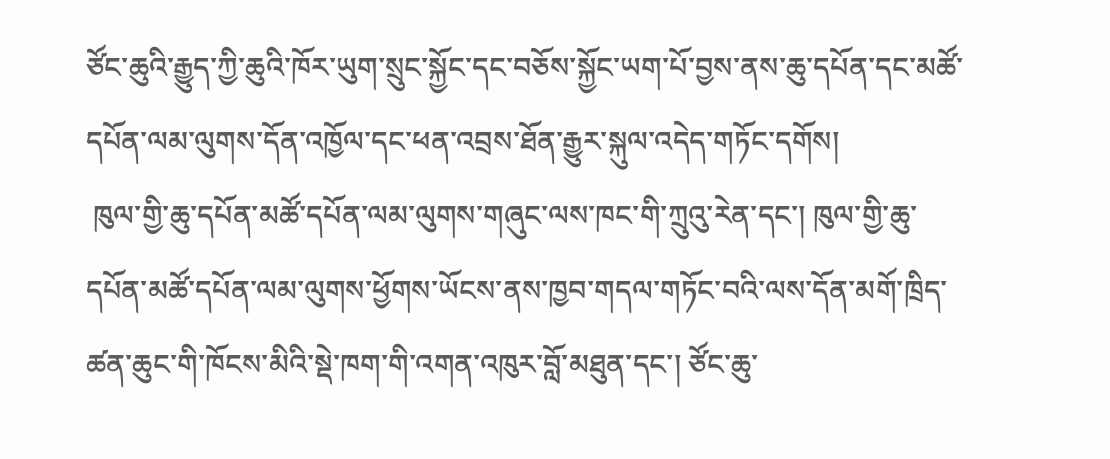ཙོང་ཆུའི་རྒྱུད་ཀྱི་ཆུའི་ཁོར་ཡུག་སྲུང་སྐྱོང་དང་བཅོས་སྐྱོང་ཡག་པོ་བྱས་ནས་ཆུ་དཔོན་དང་མཚོ་དཔོན་ལམ་ལུགས་དོན་འཁྱོལ་དང་ཕན་འབྲས་ཐོན་རྒྱུར་སྐུལ་འདེད་གཏོང་དགོས།
 ཁུལ་གྱི་ཆུ་དཔོན་མཚོ་དཔོན་ལམ་ལུགས་གཞུང་ལས་ཁང་གི་ཀྲུའུ་རེན་དང་། ཁུལ་གྱི་ཆུ་དཔོན་མཚོ་དཔོན་ལམ་ལུགས་ཕྱོགས་ཡོངས་ནས་ཁྱབ་གདལ་གཏོང་བའི་ལས་དོན་མགོ་ཁྲིད་ཚན་ཆུང་གི་ཁོངས་མིའི་སྡེ་ཁག་གི་འགན་འཁུར་བློ་མཐུན་དང་། ཙོང་ཆུ་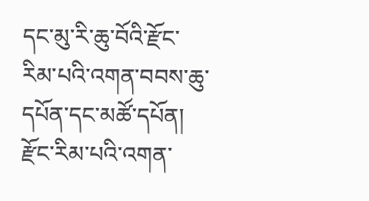དང་མུ་རི་ཆུ་བོའི་རྫོང་རིམ་པའི་འགན་བབས་ཆུ་དཔོན་དང་མཚོ་དཔོན། རྫོང་རིམ་པའི་འགན་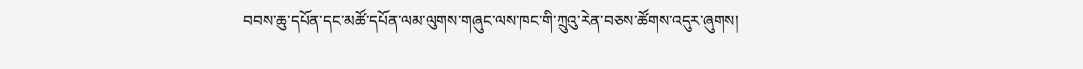བབས་ཆུ་དཔོན་དང་མཚོ་དཔོན་ལམ་ལུགས་གཞུང་ལས་ཁང་གི་ཀྲུའུ་རེན་བཅས་ཚོགས་འདུར་ཞུགས།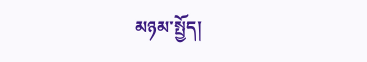མཉམ་སྤྱོད།